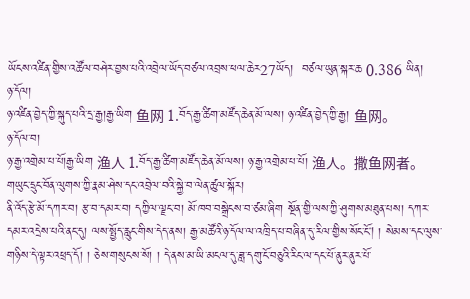ཡོངས་འཛིན་གྱིས་འཚོལ་བཤེར་བྱས་པའི་འབྲེལ་ཡོད་བཙལ་འབྲས་ཕལ་ཆེར27ཡོད།  བཙལ་ཡུན་སྐར་ཆ 0.386 ཡིན།
ཉ་དོལ།
ཉ་འཛིན་བྱེད་ཀྱི་སྐུད་པའི་དྲ་རྒྱ།རྒྱ་ཡིག 鱼网 1.བོད་རྒྱ་ཚིག་མཛོད་ཆེན་མོ་ལས། ཉ་འཛིན་བྱེད་ཀྱི་རྒྱ། 鱼网。
ཉ་དོལ་བ།
ཉ་རྒྱ་འགྲེམ་པ་པོ།རྒྱ་ཡིག 渔人 1.བོད་རྒྱ་ཚིག་མཛོད་ཆེན་མོ་ལས། ཉ་རྒྱ་འགྲེམ་པ་པོ། 渔人。撒鱼网者。
གཡུང་དྲུང་བོན་ལུགས་ཀྱི་རྣམ་ཤེས་དང་འབྲེལ་བའི་སྐྱེ་བ་ལེན་ཚུལ་སྐོར།
ནི་འོད་རྩེ་མོ་དཀར་བ། རྩ་བ་དམར་བ། དཀྱིལ་ལྗང་བ། མོ་ཁབ་བསྒྲེངས་བ་ཙམ་ཞིག སྔོན་གྱི་ལས་ཀྱི་ཤུགས་མཐུན་པས། དཀར་དམར་འདྲེས་པའི་ནང་དུ། ལས་སྤྱོད་རླུང་གིས་དེད་ནས། རྒྱ་མཚོའི་ཉ་དོལ་ལ་འཁྲིད་པ་བཞིན་དུ་རིལ་གྱིས་སོང་ངོ། ། སེམས་དང་ལུས་གཉིས་དེ་ལྟར་འཕྲད་དོ། ། ཅེས་གསུངས་སོ། ། དེ་ནས་མ་ཡི་མངལ་དུ་ཟླ་དགུ་ངོ་བཅུའི་རིང་ལ་དང་པོ་ནུར་ནུར་པོ་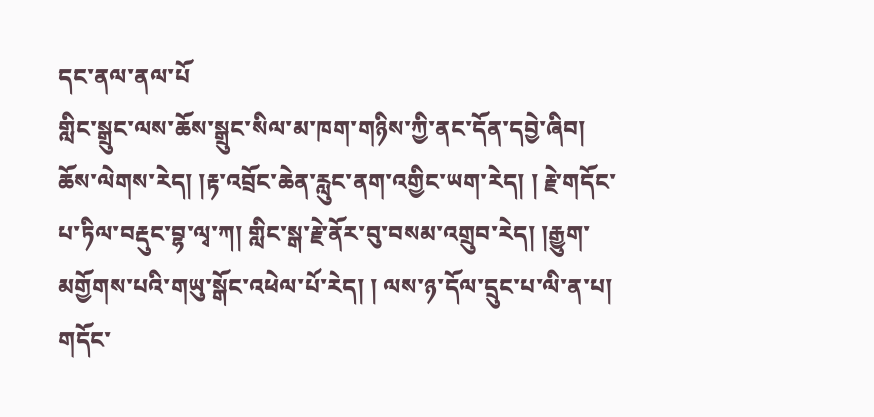དང་ནལ་ནལ་པོ
གླིང་སྒྲུང་ལས་ཆོས་སྒྲུང་སིལ་མ་ཁག་གཉིས་ཀྱི་ནང་དོན་དབྱེ་ཞིབ།
ཆོས་ལེགས་རེད། །རྟ་འབྲོང་ཆེན་རླུང་ནག་འགྱིང་ཡག་རེད། ། རྗེ་གདོང་པ་ཏིལ་བརྡུང་བྷ་ལྭ་ཀ། གླིང་སྒ་རྗེ་ནོར་བུ་བསམ་འགྲུབ་རེད། །རྒྱུག་མགྱོགས་པའི་གཡུ་སྒོང་འཕེལ་པོ་རེད། ། ལས་ཉ་དོལ་དྲུང་པ་ལི་ན་པ། གདོང་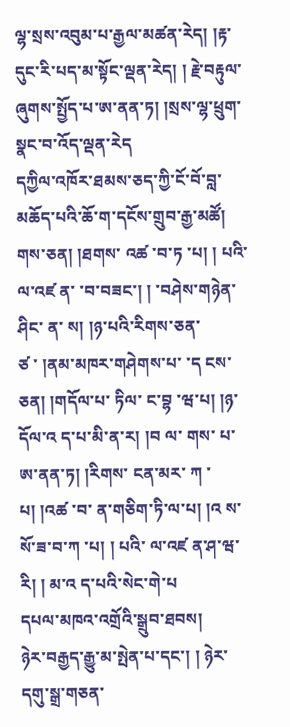ལྷ་སྲས་འབུམ་པ་རྒྱལ་མཚན་རེད། །རྟ་དུང་རི་པད་མ་སྟོང་ལྡན་རེད། ། རྗེ་བརྟུལ་ཞུགས་སྤྱོད་པ་ཨ་ནན་ཏ། །སྲས་ལྷ་ཕྲུག་སྣང་བ་འོད་ལྡན་རེད
དཀྱིལ་འཁོར་ཐམས་ཅད་ཀྱི་ངོ་བོ་བླ་མཆོད་པའི་ཆོ་ག་དངོས་གྲུབ་རྒྱ་མཚོ།
གས་ཅན། །ཐགས་ འཚ ་བ་ཏ ་པ། ། པའི་ ལ་འཛ ན་ ་བ་བཟང་། ། ་བཤེས་གཉེན་ཤིང་ ན་ ས། །ཉ་པའི་རིགས་ཅན་ཙ ་ །ནམ་མཁར་གཤེགས་པ་ ་ད ངས་ཅན། །གདོལ་པ་ ཏིལ་ ང་བྷ ་ཝ་པ། །ཉ་དོལ་འ ད་པ་མི་ན་ར། །བ ལ་ གས་ པ་ཨ་ནན་ཏ། །རིགས་ ངན་མར་ ཀ ་པ། །འཚ ་བ་ ན་གཅིག་ཏི་ལ་པ། །འ ས་སོ་ཟ་བ་ཀ ་པ། ། པའི་ ལ་འཛ ན་ཤ་ཝ་རི། ། མ་འ ད་པའི་སེང་གེ་པ
དཔལ་མཁའ་འགྲོའི་སྒྲུབ་ཐབས།
ཉེར་བརྒྱད་རྒྱུ་མ་སྤེན་པ་དང་། ། ཉེར་དགུ་སྒྲ་གཅན་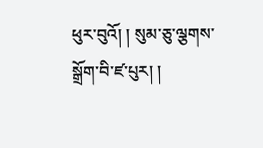ཕུར་བུའོ། ། སུམ་ཅུ་ལྕགས་སྒྲོག་བི་ཛ་པུར། །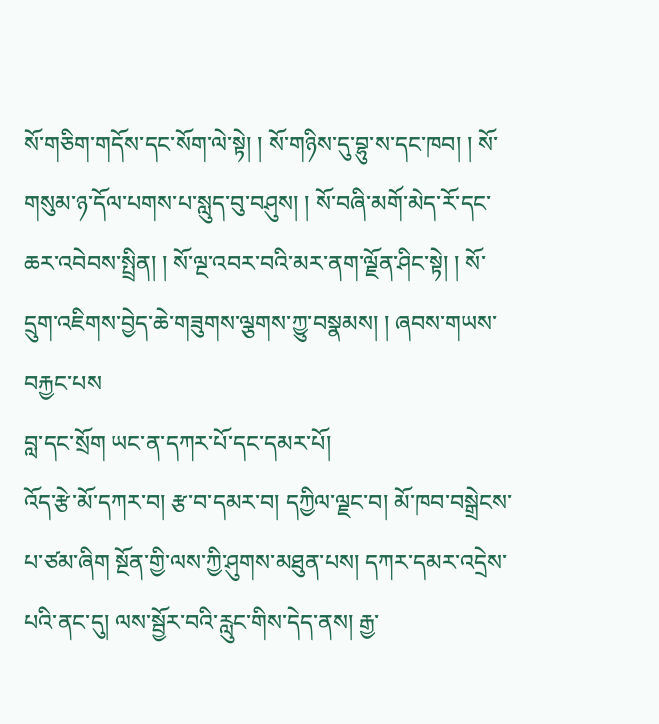སོ་གཅིག་གདོས་དང་སོག་ལེ་སྟེ། ། སོ་གཉིས་དུ་བྷུ་ས་དང་ཁབ། ། སོ་གསུམ་ཉ་དོལ་པགས་པ་སླུད་བུ་བཤུས། ། སོ་བཞི་མགོ་མེད་རོ་དང་ཆར་འབེབས་སྤྲིན། ། སོ་ལྔ་འབར་བའི་མར་ནག་ལྗོན་ཤིང་སྟེ། ། སོ་དྲུག་འཇིགས་བྱེད་ཆེ་གཟུགས་ལྕགས་ཀྱུ་བསྣམས། ། ཞབས་གཡས་བརྐྱང་པས
བླ་དང་སྲོག ཡང་ན་དཀར་པོ་དང་དམར་པོ།
འོད་རྩེ་མོ་དཀར་བ། རྩ་བ་དམར་བ། དཀྱིལ་ལྗང་བ། མོ་ཁབ་བསྒྲེངས་པ་ཙམ་ཞིག སྔོན་གྱི་ལས་ཀྱི་ཤུགས་མཐུན་པས། དཀར་དམར་འདྲེས་པའི་ནང་དུ། ལས་སྦྱོར་བའི་རླུང་གིས་དེད་ནས། རྒྱ་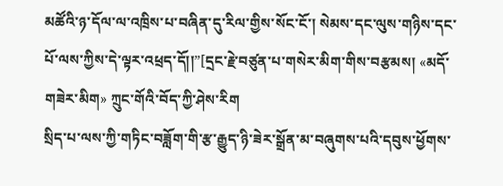མཚོའི་ཉ་དོལ་ལ་འཁྲིས་པ་བཞིན་དུ་རིལ་གྱིས་སོང་ངོ་། སེམས་དང་ལུས་གཉིས་དང་པོ་ལས་ཀྱིས་དེ་ལྟར་འཕྲད་དོ།།”[དྲང་རྗེ་བཙུན་པ་གསེར་མིག་གིས་བརྩམས། «མདོ་གཟེར་མིག» ཀྲུང་གོའི་བོད་ཀྱི་ཤེས་རིག
སྲིད་པ་ལས་ཀྱི་གཏིང་བཟློག་གི་རྩ་རྒྱུད་ཉི་ཟེར་སྒྲོན་མ་བཞུགས་པའི་དབུས་ཕྱོགས་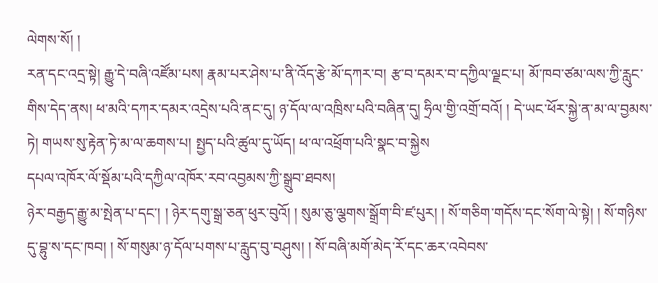ལེགས་སོ། །
རན་དང་འདྲ་སྟེ། རྒྱུ་དེ་བཞི་འཛོམ་པས། རྣམ་པར་ཤེས་པ་ནི་འོད་རྩེ་མོ་དཀར་བ། རྩ་བ་དམར་བ་དཀྱིལ་ལྗང་པ། མོ་ཁབ་ཙམ་ལས་ཀྱི་རླུང་གིས་དེད་ནས། ཕ་མའི་དཀར་དམར་འདྲེས་པའི་ནང་དུ། ཉ་དོལ་ལ་འཁྲིས་པའི་བཞིན་དུ། ཧྲིལ་གྱི་འགྲོ་བའོ། ། དེ་ཡང་ཕོར་སྐྱེ་ན་མ་ལ་བྱམས་ཏེ། གཡས་སུ་རྟེན་ཏེ་མ་ལ་ཆགས་པ། སྤྱད་པའི་ཚུལ་དུ་ཡོད། ཕ་ལ་འཕྲོག་པའི་སྣང་བ་སྐྱེས
དཔལ་འཁོར་ལོ་སྡོམ་པའི་དཀྱིལ་འཁོར་རབ་འབྱམས་ཀྱི་སྒྲུབ་ཐབས།
ཉེར་བརྒྱད་རྒྱུ་མ་སྤེན་པ་དང་། ། ཉེར་དགུ་སྒྲ་ཅན་ཕུར་བུའོ། ། སུམ་ཅུ་ལྕགས་སྒྲོག་བི་ཛ་པུར། ། སོ་གཅིག་གདོས་དང་སོག་ལེ་སྟེ། ། སོ་གཉིས་དུ་བྷུ་ས་དང་ཁབ། ། སོ་གསུམ་ཉ་དོལ་པགས་པ་རླུད་བུ་བཤུས། ། སོ་བཞི་མགོ་མེད་རོ་དང་ཆར་འབེབས་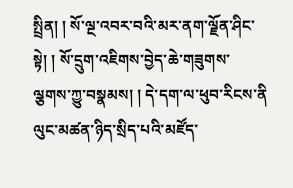སྤྲིན། ། སོ་ལྔ་འབར་བའི་མར་ནག་ལྗོན་ཤིང་སྟེ། ། སོ་དྲུག་འཇིགས་བྱེད་ཆེ་གཟུགས་ལྕགས་ཀྱུ་བསྣམས། ། དེ་དག་ལ་ཕུབ་རིངས་ནི
ལུང་མཚན་ཉིད་སྲིད་པའི་མཛོད་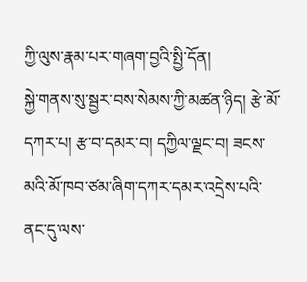ཀྱི་ལུས་རྣམ་པར་གཞག་བྱའི་སྤྱི་དོན།
སྐྱེ་གནས་སུ་སྦྱར་བས་སེམས་ཀྱི་མཚན་ཉིད། རྩེ་མོ་དཀར་པ། རྩ་བ་དམར་བ། དཀྱིལ་ལྗང་བ། ཟངས་མའི་མོ་ཁབ་ཙམ་ཞིག་དཀར་དམར་འདྲེས་པའི་ནང་དུ་ལས་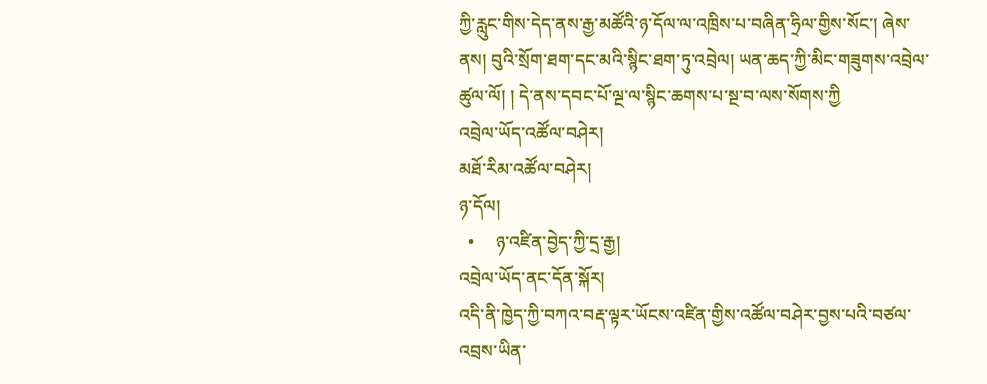ཀྱི་རླུང་གིས་དེད་ནས་རྒྱ་མཚོའི་ཉ་དོལ་ལ་འཁྲིས་པ་བཞིན་ཧྲིལ་གྱིས་སོང་། ཞེས་ནས། བུའི་སྲོག་ཐག་དང་མའི་སྙིང་ཐག་ཏུ་འབྲེལ། ཡན་ཆད་ཀྱི་མིང་གཟུགས་འབྲེལ་ཚུལ་ལོ། ། དེ་ནས་དབང་པོ་ལྔ་ལ་སྙིང་ཆགས་པ་སྔ་བ་ལས་སོགས་ཀྱི
འབྲེལ་ཡོད་འཚོལ་བཤེར།
མཐོ་རིམ་འཚོལ་བཤེར།
ཉ་དོལ།
  •     ཉ་འཛིན་བྱེད་ཀྱི་དྲ་རྒྱ།
འབྲེལ་ཡོད་ནང་དོན་སྐོར།
འདི་ནི་ཁྱེད་ཀྱི་བཀའ་བརྡ་ལྟར་ཡོངས་འཛིན་གྱིས་འཚོལ་བཤེར་བྱས་པའི་བཙལ་འབྲས་ཡིན་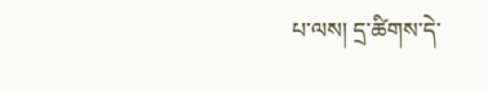པ་ལས། དྲ་ཚིགས་དེ་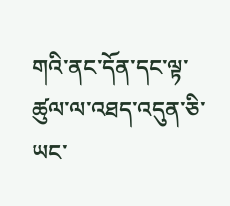གའི་ནང་དོན་དང་ལྟ་ཚུལ་ལ་འཐད་འདུན་ཅི་ཡང་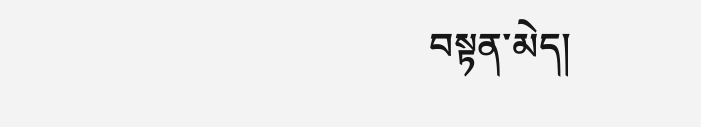བསྟན་མེད།